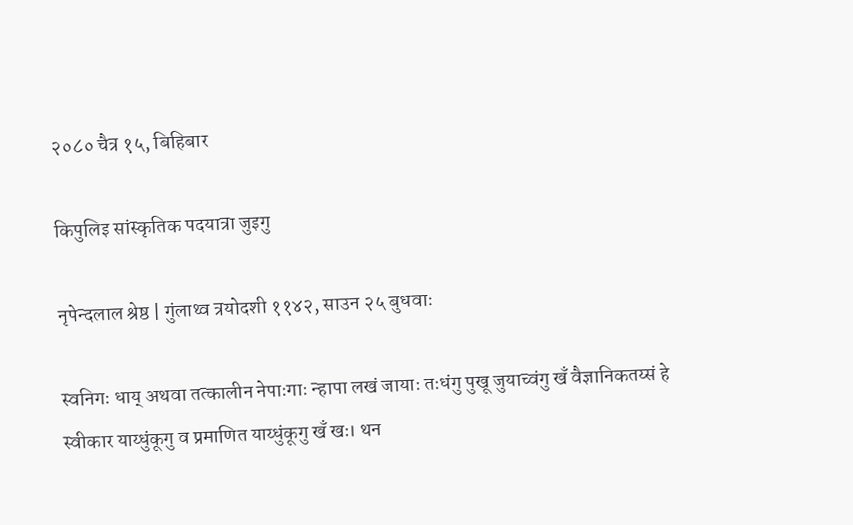२०८० चैत्र १५, बिहिबार

किपुलिइ सांस्कृतिक पदयात्रा जुइगु

नृपेन्दलाल श्रेष्ठ | गुंलाथ्व त्रयोदशी ११४२, साउन २५ बुधवाः

स्वनिगः धाय् अथवा तत्कालीन नेपाःगाः न्हापा लखं जायाः तःधंगु पुखू जुयाच्वंगु खँ वैज्ञानिकतय्सं हे स्वीकार याय्धुंकूगु व प्रमाणित याय्धुंकूगु खँ खः। थन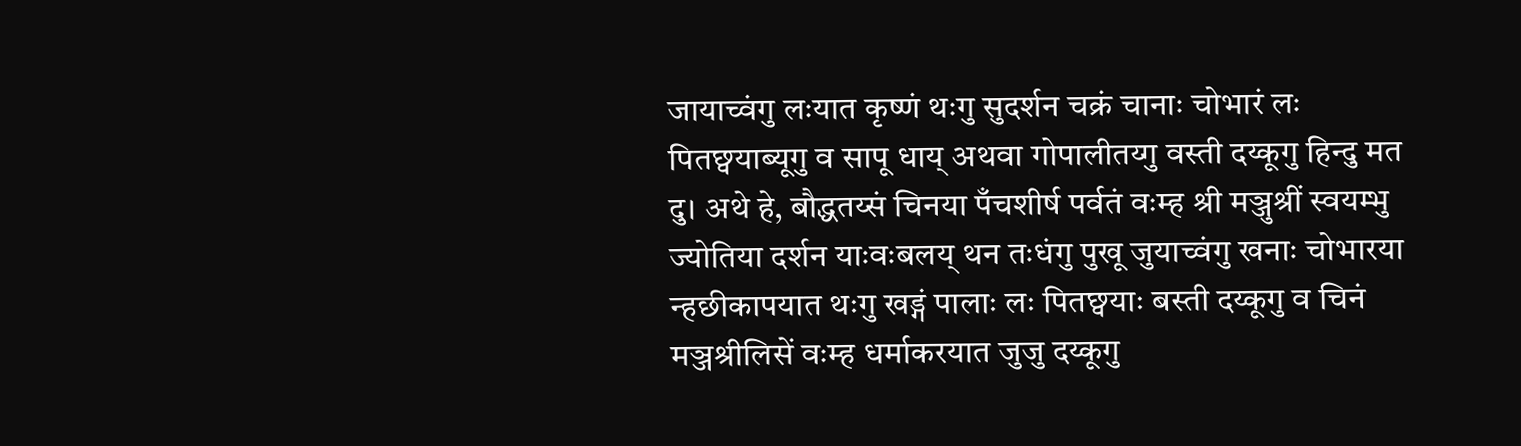जायाच्वंगु लःयात कृष्णं थःगु सुदर्शन चक्रं चानाः चोभारं लः पितछ्वयाब्यूगु व सापू धाय् अथवा गोपालीतय्गु वस्ती दय्कूगु हिन्दु मत दु। अथे हे, बौद्धतय्सं चिनया पँचशीर्ष पर्वतं वःम्ह श्री मञ्जुश्रीं स्वयम्भु ज्योतिया दर्शन याःवःबलय् थन तःधंगु पुखू जुयाच्वंगु खनाः चोभारया न्हछीकापयात थःगु खड्गं पालाः लः पितछ्वयाः बस्ती दय्कूगु व चिनं मञ्जश्रीलिसें वःम्ह धर्माकरयात जुजु दय्कूगु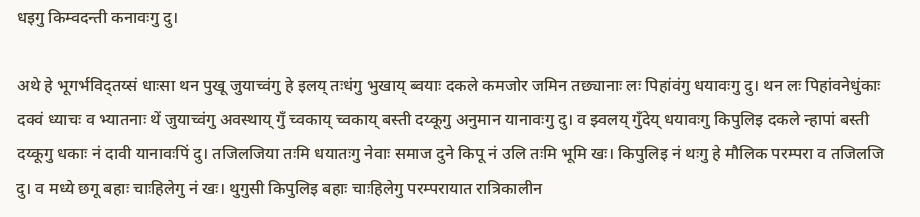धइगु किम्वदन्ती कनावःगु दु।

अथे हे भूगर्भविद्तय्सं धाःसा थन पुखू जुयाच्वंगु हे इलय् तःधंगु भुखाय् ब्वयाः दकले कमजोर जमिन तछ्यानाः लः पिहांवंगु धयावःगु दु। थन लः पिहांवनेधुंकाः दक्वं ध्याचः व भ्यातनाः थें जुयाच्वंगु अवस्थाय् गुँ च्वकाय् च्वकाय् बस्ती दय्कूगु अनुमान यानावःगु दु। व झ्वलय् गुँदेय् धयावःगु किपुलिइ दकले न्हापां बस्ती दय्कूगु धकाः नं दावी यानावःपिं दु। तजिलजिया तःमि धयातःगु नेवाः समाज दुने किपू नं उलि तःमि भूमि खः। किपुलिइ नं थःगु हे मौलिक परम्परा व तजिलजि दु। व मध्ये छगू बहाः चाःहिलेगु नं खः। थुगुसी किपुलिइ बहाः चाःहिलेगु परम्परायात रात्रिकालीन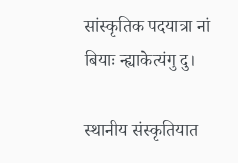सांस्कृतिक पदयात्रा नां बियाः न्ह्याकेत्यंगु दु।

स्थानीय संस्कृतियात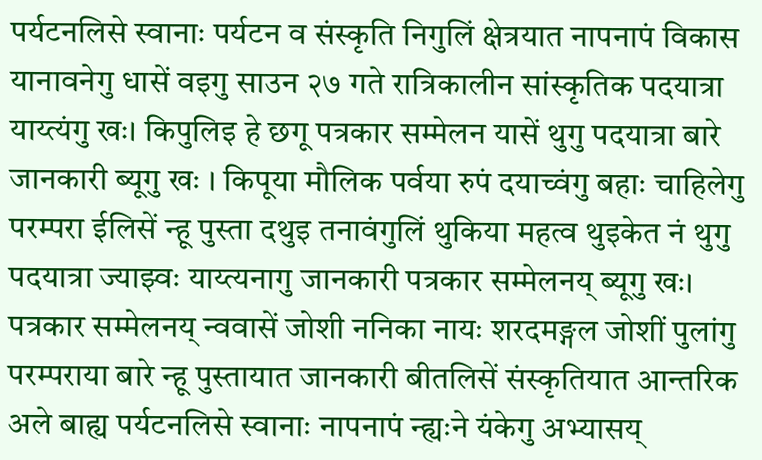पर्यटनलिसे स्वानाः पर्यटन व संस्कृति निगुलिं क्षेत्रयात नापनापं विकास यानावनेगु धासें वइगु साउन २७ गते रात्रिकालीन सांस्कृतिक पदयात्रा याय्त्यंगु खः। किपुलिइ हे छगू पत्रकार सम्मेलन यासें थुगु पदयात्रा बारे जानकारी ब्यूगु खः । किपूया मौलिक पर्वया रुपं दयाच्वंगु बहाः चाहिलेगु परम्परा ईलिसें न्हू पुस्ता दथुइ तनावंगुलिं थुकिया महत्व थुइकेत नं थुगु पदयात्रा ज्याझ्वः याय्त्यनागु जानकारी पत्रकार सम्मेलनय् ब्यूगु खः। पत्रकार सम्मेलनय् न्ववासें जोशी ननिका नायः शरदमङ्गल जोशीं पुलांगु परम्पराया बारे न्हू पुस्तायात जानकारी बीतलिसें संस्कृतियात आन्तरिक अले बाह्य पर्यटनलिसे स्वानाः नापनापं न्ह्यःने यंकेगु अभ्यासय्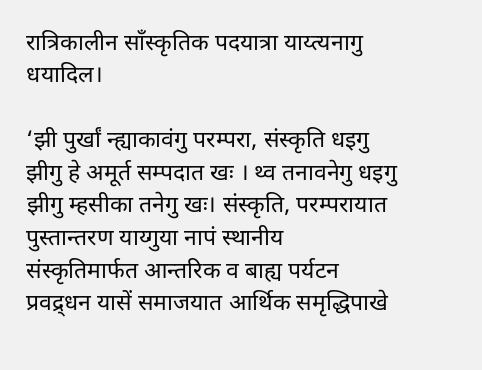रात्रिकालीन साँस्कृतिक पदयात्रा याय्त्यनागु धयादिल।

‘झी पुर्खां न्ह्याकावंगु परम्परा, संस्कृति धइगु झीगु हे अमूर्त सम्पदात खः । थ्व तनावनेगु धइगु झीगु म्हसीका तनेगु खः। संस्कृति, परम्परायात पुस्तान्तरण याय्गुया नापं स्थानीय संस्कृतिमार्फत आन्तरिक व बाह्य पर्यटन प्रवद्र्धन यासें समाजयात आर्थिक समृद्धिपाखे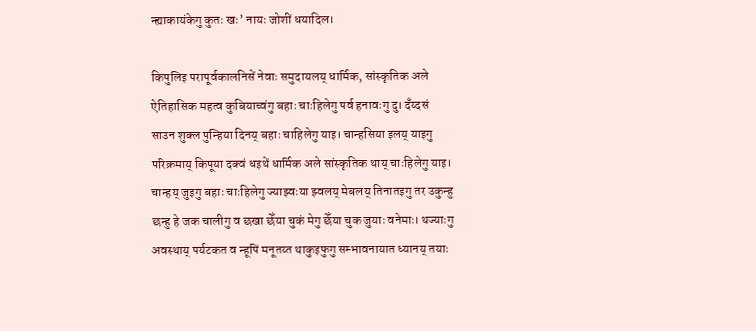न्ह्याकायंकेगु कुतः खः’ नायः जोशीं धयादिल।

किपुलिइ परापूर्वकालनिसें नेवाः समुदायलय् धार्मिक, सांस्कृतिक अले ऐतिहासिक महत्व कुबियाच्वंगु बहाः चाःहिलेगु पर्व हनावःगु दु। दँय्दसं साउन शुक्ल पुन्हिया दिनय् बहाः चाहिलेगु याइ। चान्हसिया इलय् याइगु परिक्रमाय् किपूया दक्वं धइथें धार्मिक अले सांस्कृतिक थाय् चाःहिलेगु याइ। चान्हय् जुइगु बहाः चाःहिलेगु ज्याझ्वःया झ्वलय् मेबलय् तिनातइगु तर उकुन्हु छन्हु हे जक चालीगु व छखा छेँया चुकं मेगु छेँया चुक जुयाः वनेमाः। थज्याःगु अवस्थाय् पर्यटकत व न्हूपिं मनूतय्त थाकुइफुगु सम्भावनायात ध्यानय् तयाः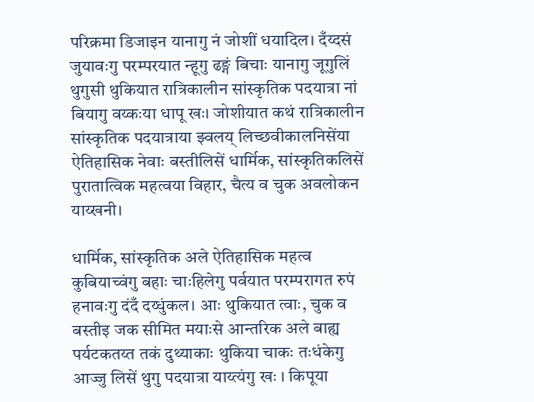परिक्रमा डिजाइन यानागु नं जोशीं धयादिल। दँय्दसं जुयावःगु परम्परयात न्हूगु ढङ्गं बिचाः यानागु जूगुलिं थुगुसी थुकियात रात्रिकालीन सांस्कृतिक पदयात्रा नां बियागु वय्कःया धापू खः। जोशीयात कथं रात्रिकालीन सांस्कृतिक पदयात्राया झ्वलय् लिच्छवीकालनिसेंया ऐतिहासिक नेवाः बस्तीलिसें धार्मिक, सांस्कृतिकलिसें पुरातात्विक महत्वया विहार, चैत्य व चुक अवलोकन याय्खनी।

धार्मिक, सांस्कृतिक अले ऐतिहासिक महत्व कुबियाच्वंगु बहाः चाःहिलेगु पर्वयात परम्परागत रुपं हनावःगु दंदँ दय्धुंकल। आः थुकियात त्वाः, चुक व बस्तीइ जक सीमित मयाःसे आन्तरिक अले बाह्य पर्यटकतय्त तकं दुथ्याकाः थुकिया चाकः तःधंकेगु आज्जु लिसें थुगु पदयात्रा याय्त्यंगु खः । किपूया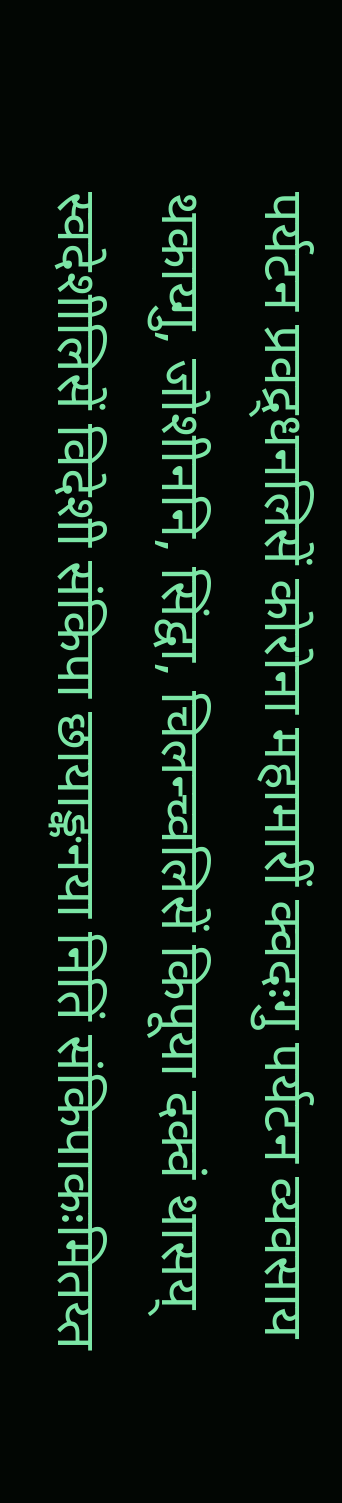पर्यटन प्रवद्र्धनलिसें कोरोना महामारीं क्वदःगु पर्यटन व्यवसाय थकाय्गु, जोशीननि, सिंद्वा, चिलन्च्वलिसें किपूया दक्वं थासय् स्वदेशीलिसें विदेशी संकिपा छायाङ्कनया नितिं संकिपाकःमितय्त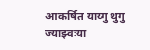आकर्षित याय्गु थुगु ज्याझ्वःया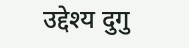उद्देश्य दुगु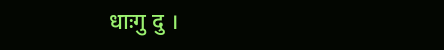धाःगु दु ।